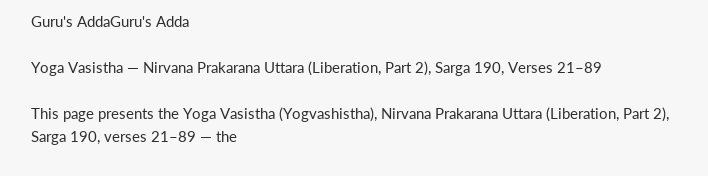Guru's AddaGuru's Adda

Yoga Vasistha — Nirvana Prakarana Uttara (Liberation, Part 2), Sarga 190, Verses 21–89

This page presents the Yoga Vasistha (Yogvashistha), Nirvana Prakarana Uttara (Liberation, Part 2), Sarga 190, verses 21–89 — the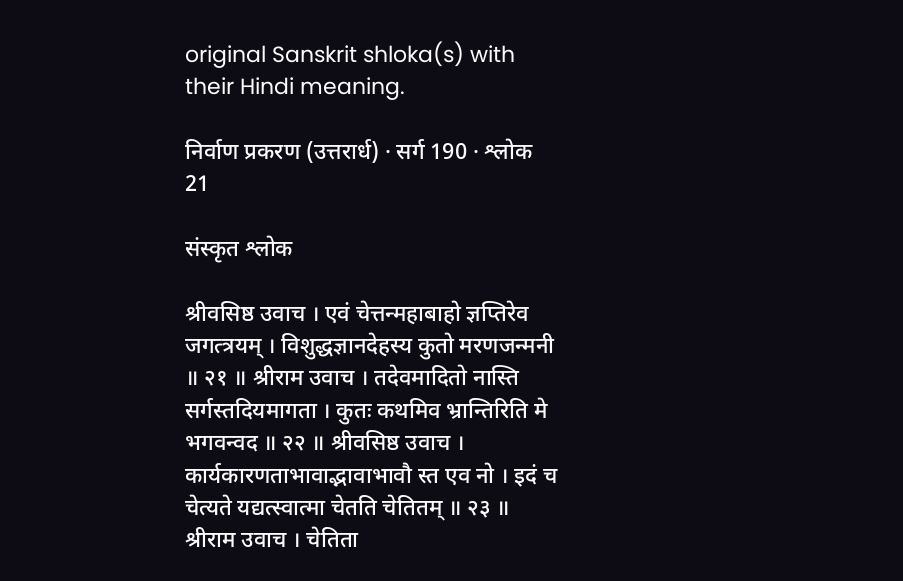original Sanskrit shloka(s) with their Hindi meaning.

निर्वाण प्रकरण (उत्तरार्ध) · सर्ग 190 · श्लोक 21

संस्कृत श्लोक

श्रीवसिष्ठ उवाच । एवं चेत्तन्महाबाहो ज्ञप्तिरेव जगत्त्रयम् । विशुद्धज्ञानदेहस्य कुतो मरणजन्मनी ॥ २१ ॥ श्रीराम उवाच । तदेवमादितो नास्ति सर्गस्तदियमागता । कुतः कथमिव भ्रान्तिरिति मे भगवन्वद ॥ २२ ॥ श्रीवसिष्ठ उवाच । कार्यकारणताभावाद्भावाभावौ स्त एव नो । इदं च चेत्यते यद्यत्स्वात्मा चेतति चेतितम् ॥ २३ ॥ श्रीराम उवाच । चेतिता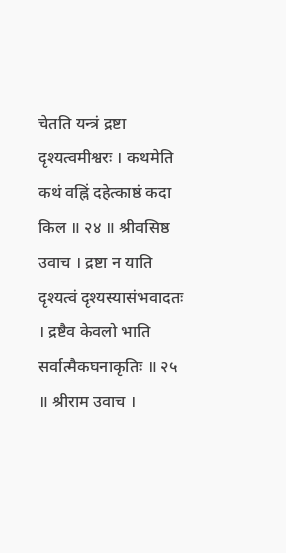चेतति यन्त्रं द्रष्टा दृश्यत्वमीश्वरः । कथमेति कथं वह्निं दहेत्काष्ठं कदा किल ॥ २४ ॥ श्रीवसिष्ठ उवाच । द्रष्टा न याति दृश्यत्वं दृश्यस्यासंभवादतः । द्रष्टैव केवलो भाति सर्वात्मैकघनाकृतिः ॥ २५ ॥ श्रीराम उवाच ।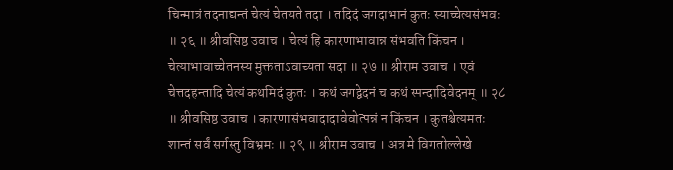चिन्मात्रं तदनाद्यन्तं चेत्यं चेतयते तदा । तदिदं जगदाभानं कुतः स्याच्चेत्यसंभवः ॥ २६ ॥ श्रीवसिष्ठ उवाच । चेत्यं हि कारणाभावान्न संभवति किंचन । चेत्याभावाच्चेतनस्य मुक्तताऽवाच्यता सदा ॥ २७ ॥ श्रीराम उवाच । एवं चेत्तदहन्तादि चेत्यं कथमिदं कुतः । कथं जगद्वेदनं च कथं स्पन्दादिवेदनम् ॥ २८ ॥ श्रीवसिष्ठ उवाच । कारणासंभवादादावेवोत्पन्नं न किंचन । कुतश्चेत्यमतः शान्तं सर्वं सर्गस्तु विभ्रमः ॥ २९ ॥ श्रीराम उवाच । अत्र मे विगतोल्लेखे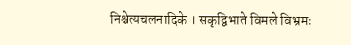निश्चेत्यचलनादिके । सकृद्विभाते विमले विभ्रमः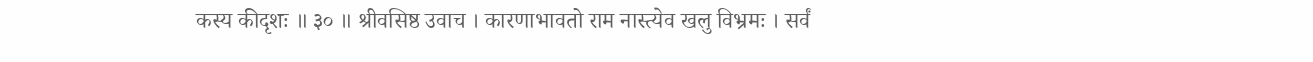कस्य कीदृशः ॥ ३० ॥ श्रीवसिष्ठ उवाच । कारणाभावतो राम नास्त्येव खलु विभ्रमः । सर्वं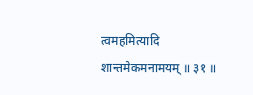त्वमहमित्यादि शान्तमेकमनामयम् ॥ ३१ ॥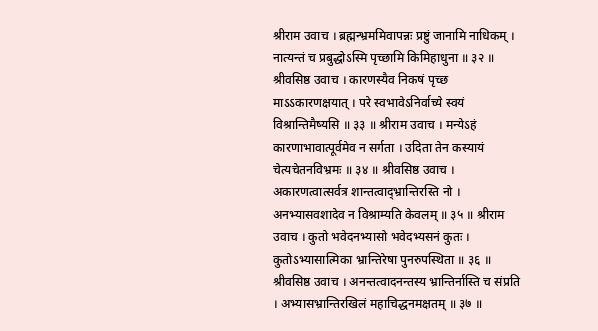श्रीराम उवाच । ब्रह्मन्भ्रममिवापन्नः प्रष्टुं जानामि नाधिकम् । नात्यन्तं च प्रबुद्धोऽस्मि पृच्छामि किमिहाधुना ॥ ३२ ॥ श्रीवसिष्ठ उवाच । कारणस्यैव निकषं पृच्छ माऽऽकारणक्षयात् । परे स्वभावेऽनिर्वाच्ये स्वयं विश्रान्तिमैष्यसि ॥ ३३ ॥ श्रीराम उवाच । मन्येऽहं कारणाभावात्पूर्वमेव न सर्गता । उदिता तेन कस्यायं चेत्यचेतनविभ्रमः ॥ ३४ ॥ श्रीवसिष्ठ उवाच । अकारणत्वात्सर्वत्र शान्तत्वाद्भ्रान्तिरस्ति नो । अनभ्यासवशादेव न विश्राम्यति केवलम् ॥ ३५ ॥ श्रीराम उवाच । कुतो भवेदनभ्यासो भवेदभ्यसनं कुतः । कुतोऽभ्यासात्मिका भ्रान्तिरेषा पुनरुपस्थिता ॥ ३६ ॥ श्रीवसिष्ठ उवाच । अनन्तत्वादनन्तस्य भ्रान्तिर्नास्ति च संप्रति । अभ्यासभ्रान्तिरखिलं महाचिद्धनमक्षतम् ॥ ३७ ॥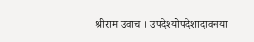श्रीराम उवाच । उपदेश्योपदेशादावनया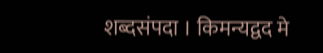शब्दसंपदा । किमन्यद्वद मे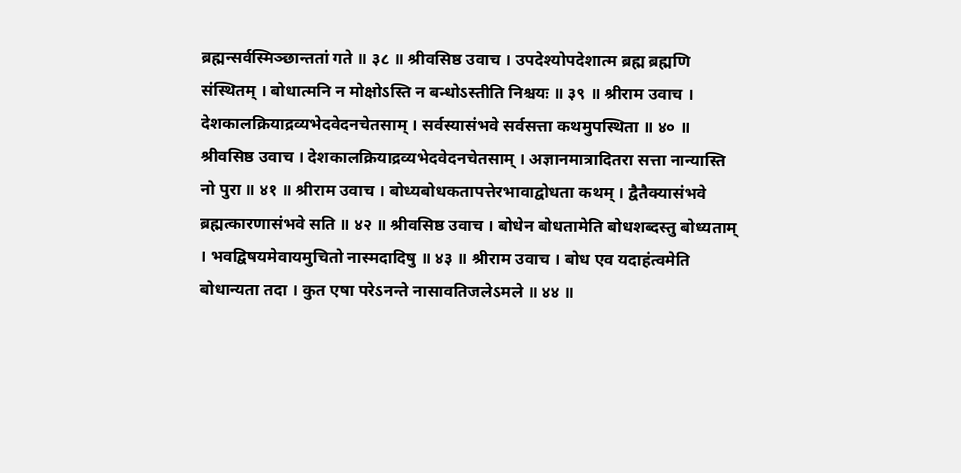ब्रह्मन्सर्वस्मिञ्छान्ततां गते ॥ ३८ ॥ श्रीवसिष्ठ उवाच । उपदेश्योपदेशात्म ब्रह्म ब्रह्मणि संस्थितम् । बोधात्मनि न मोक्षोऽस्ति न बन्धोऽस्तीति निश्चयः ॥ ३९ ॥ श्रीराम उवाच । देशकालक्रियाद्रव्यभेदवेदनचेतसाम् । सर्वस्यासंभवे सर्वसत्ता कथमुपस्थिता ॥ ४० ॥ श्रीवसिष्ठ उवाच । देशकालक्रियाद्रव्यभेदवेदनचेतसाम् । अज्ञानमात्रादितरा सत्ता नान्यास्ति नो पुरा ॥ ४१ ॥ श्रीराम उवाच । बोध्यबोधकतापत्तेरभावाद्वोधता कथम् । द्वैतैक्यासंभवे ब्रह्मत्कारणासंभवे सति ॥ ४२ ॥ श्रीवसिष्ठ उवाच । बोधेन बोधतामेति बोधशब्दस्तु बोध्यताम् । भवद्विषयमेवायमुचितो नास्मदादिषु ॥ ४३ ॥ श्रीराम उवाच । बोध एव यदाहंत्वमेति बोधान्यता तदा । कुत एषा परेऽनन्ते नासावतिजलेऽमले ॥ ४४ ॥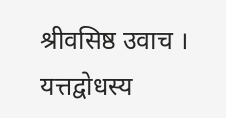श्रीवसिष्ठ उवाच । यत्तद्वोधस्य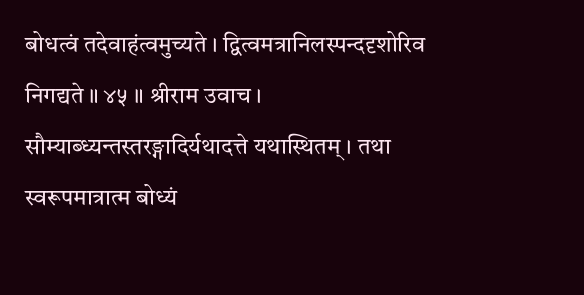बोधत्वं तदेवाहंत्वमुच्यते । द्वित्वमत्रानिलस्पन्ददृशोरिव निगद्यते ॥ ४५ ॥ श्रीराम उवाच । सौम्याब्ध्यन्तस्तरङ्गादिर्यथादत्ते यथास्थितम् । तथा स्वरूपमात्रात्म बोध्यं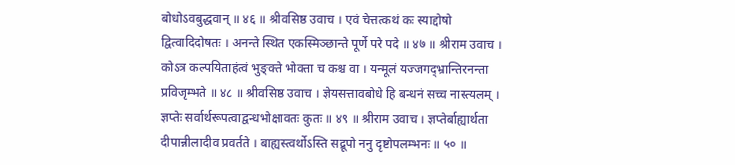बोधोऽवबुद्धवान् ॥ ४६ ॥ श्रीवसिष्ठ उवाच । एवं चेत्तत्कथं कः स्याद्दोषो द्वित्वादिदोषतः । अनन्ते स्थित एकस्मिञ्छान्ते पूर्णे परे पदे ॥ ४७ ॥ श्रीराम उवाच । कोऽत्र कल्पयिताहंत्वं भुङ्क्ते भोक्ता च कश्च वा । यन्मूलं यज्जगद्भ्रान्तिरनन्ता प्रविजृम्भते ॥ ४८ ॥ श्रीवसिष्ठ उवाच । ज्ञेयसत्तावबोधे हि बन्धनं सच्च नास्त्यलम् । ज्ञप्तेः सर्वार्थरूपत्वाद्वन्धभोक्षावतः कुतः ॥ ४९ ॥ श्रीराम उवाच । ज्ञप्तेर्बाह्यार्थता दीपान्नीलादीव प्रवर्तते । बाह्यस्त्वर्थोऽस्ति सद्रूपो ननु दृष्टोपलम्भनः ॥ ५० ॥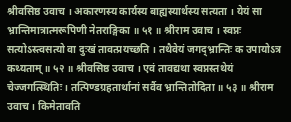श्रीवसिष्ठ उवाच । अकारणस्य कार्यस्य बाह्यस्यार्थस्य सत्यता । येयं सा भ्रान्तिमात्रात्मरूपिणी नेतराङ्गिका ॥ ५१ ॥ श्रीराम उवाच । स्वप्नः सत्योऽस्त्वसत्यो वा दुःखं तावत्प्रयच्छति । तथैवेयं जगद्भ्रान्तिः क उपायोऽत्र कथ्यताम् ॥ ५२ ॥ श्रीवसिष्ठ उवाच । एवं तावद्यथा स्वप्नस्तथेयं चेज्जगत्स्थितिः । तत्पिण्डग्रहतार्थानां सर्वैव भ्रान्तितोदिता ॥ ५३ ॥ श्रीराम उवाच । किमेतावति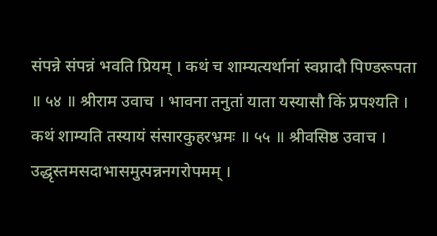संपन्ने संपन्नं भवति प्रियम् । कथं च शाम्यत्यर्थानां स्वप्नादौ पिण्डरूपता ॥ ५४ ॥ श्रीराम उवाच । भावना तनुतां याता यस्यासौ किं प्रपश्यति । कथं शाम्यति तस्यायं संसारकुहरभ्रमः ॥ ५५ ॥ श्रीवसिष्ठ उवाच । उद्धृस्तमसदाभासमुत्पन्ननगरोपमम् ।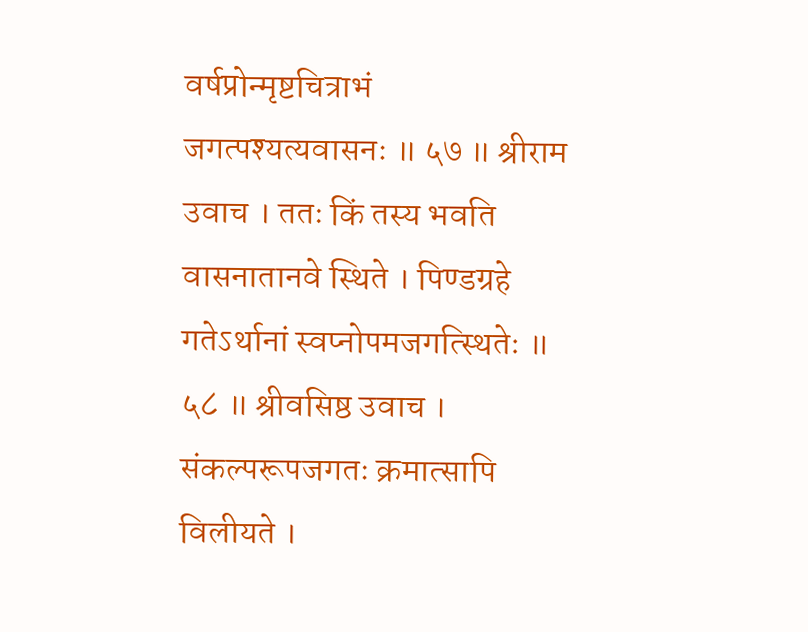वर्षप्रोन्मृष्टचित्राभं जगत्पश्यत्यवासनः ॥ ५७ ॥ श्रीराम उवाच । ततः किं तस्य भवति वासनातानवे स्थिते । पिण्डग्रहे गतेऽर्थानां स्वप्नोपमजगत्स्थितेः ॥ ५८ ॥ श्रीवसिष्ठ उवाच । संकल्परूपजगतः क्रमात्सापि विलीयते ।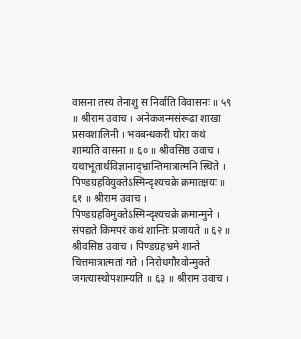वासना तस्य तेनाशु स निर्वाति विवासनः ॥ ५९ ॥ श्रीराम उवाच । अनेकजन्मसंरूढा शाखा प्रसवशालिनी । भवबन्धकरी घोरा कथं शाम्यति वासना ॥ ६० ॥ श्रीवसिष्ठ उवाच । यथाभूतार्थविज्ञानाद्भ्रान्तिमात्रात्मनि स्थिते । पिण्डग्रहवियुक्तेऽस्मिन्दृश्यचक्रे क्रमात्क्षयः ॥ ६१ ॥ श्रीराम उवाच । पिण्डग्रहविमुक्तेऽस्मिन्दृश्यचक्रे क्रमान्मुने । संपद्यते किमपरं कथं शान्तिः प्रजायते ॥ ६२ ॥ श्रीवसिष्ठ उवाच । पिण्डग्रहभ्रमे शान्ते चित्तमात्रात्मतां गते । निरोधगौरवोन्मुक्ते जगत्यास्थोपशाम्यति ॥ ६३ ॥ श्रीराम उवाच ।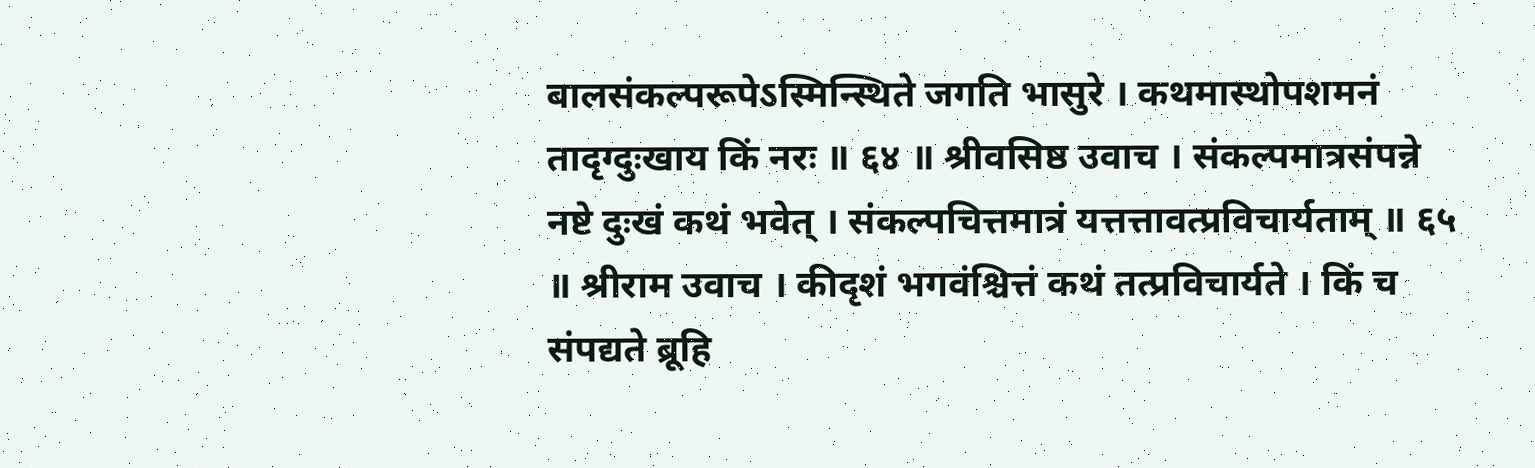बालसंकल्परूपेऽस्मिन्स्थिते जगति भासुरे । कथमास्थोपशमनं तादृग्दुःखाय किं नरः ॥ ६४ ॥ श्रीवसिष्ठ उवाच । संकल्पमात्रसंपन्ने नष्टे दुःखं कथं भवेत् । संकल्पचित्तमात्रं यत्तत्तावत्प्रविचार्यताम् ॥ ६५ ॥ श्रीराम उवाच । कीदृशं भगवंश्चित्तं कथं तत्प्रविचार्यते । किं च संपद्यते ब्रूहि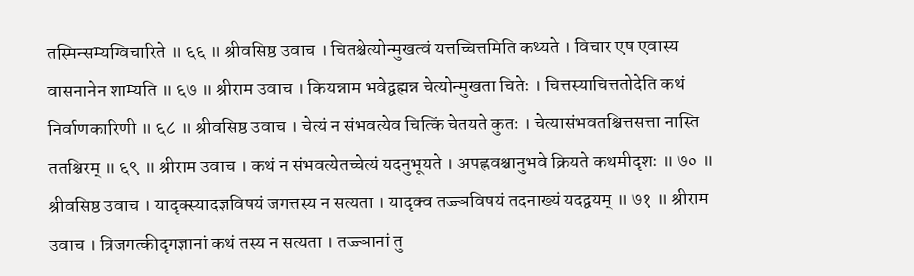तस्मिन्सम्यग्विचारिते ॥ ६६ ॥ श्रीवसिष्ठ उवाच । चितश्चेत्योन्मुखत्वं यत्तच्चित्तमिति कथ्यते । विचार एष एवास्य वासनानेन शाम्यति ॥ ६७ ॥ श्रीराम उवाच । कियन्नाम भवेद्वह्मन्न चेत्योन्मुखता चितेः । चित्तस्याचित्ततोदेति कथं निर्वाणकारिणी ॥ ६८ ॥ श्रीवसिष्ठ उवाच । चेत्यं न संभवत्येव चित्किं चेतयते कुतः । चेत्यासंभवतश्चित्तसत्ता नास्ति ततश्चिरम् ॥ ६९ ॥ श्रीराम उवाच । कथं न संभवत्येतच्चेत्यं यदनुभूयते । अपह्नवश्चानुभवे क्रियते कथमीदृशः ॥ ७० ॥ श्रीवसिष्ठ उवाच । यादृक्स्यादज्ञविषयं जगत्तस्य न सत्यता । यादृक्व तज्ज्ञविषयं तदनाख्यं यदद्वयम् ॥ ७१ ॥ श्रीराम उवाच । त्रिजगत्कीदृगज्ञानां कथं तस्य न सत्यता । तज्ज्ञानां तु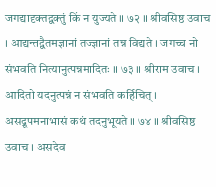जगद्यादृक्तद्वक्तुं किं न युज्यते ॥ ७२ ॥ श्रीवसिष्ठ उवाच । आद्यन्तद्वैतमज्ञानां तज्ज्ञानां तन्न विद्यते । जगच्च नो संभवति नित्यानुत्पन्नमादितः ॥ ७३ ॥ श्रीराम उवाच । आदितो यदनुत्पन्नं न संभवति कर्हिचित् । असद्रूपमनाभासं कथं तदनुभूयते ॥ ७४ ॥ श्रीवसिष्ठ उवाच । असदेव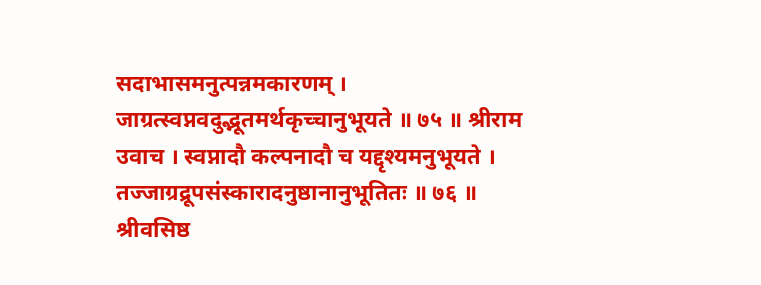सदाभासमनुत्पन्नमकारणम् । जाग्रत्स्वप्नवदुद्भूतमर्थकृच्चानुभूयते ॥ ७५ ॥ श्रीराम उवाच । स्वप्नादौ कल्पनादौ च यद्दृश्यमनुभूयते । तज्जाग्रद्रूपसंस्कारादनुष्ठानानुभूतितः ॥ ७६ ॥ श्रीवसिष्ठ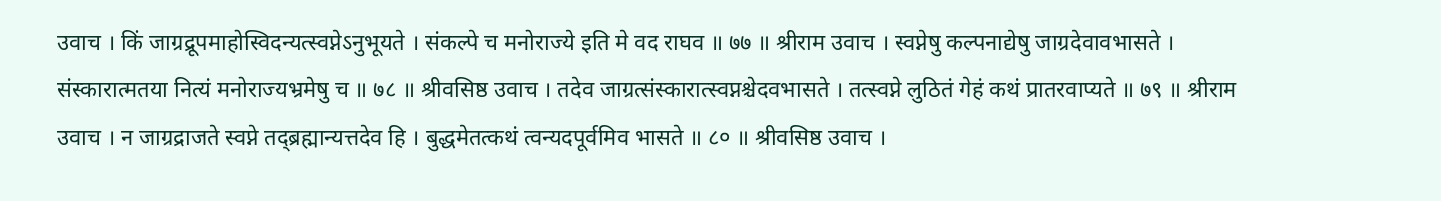उवाच । किं जाग्रद्रूपमाहोस्विदन्यत्स्वप्नेऽनुभूयते । संकल्पे च मनोराज्ये इति मे वद राघव ॥ ७७ ॥ श्रीराम उवाच । स्वप्नेषु कल्पनाद्येषु जाग्रदेवावभासते । संस्कारात्मतया नित्यं मनोराज्यभ्रमेषु च ॥ ७८ ॥ श्रीवसिष्ठ उवाच । तदेव जाग्रत्संस्कारात्स्वप्नश्चेदवभासते । तत्स्वप्ने लुठितं गेहं कथं प्रातरवाप्यते ॥ ७९ ॥ श्रीराम उवाच । न जाग्रद्राजते स्वप्ने तद्ब्रह्मान्यत्तदेव हि । बुद्धमेतत्कथं त्वन्यदपूर्वमिव भासते ॥ ८० ॥ श्रीवसिष्ठ उवाच ।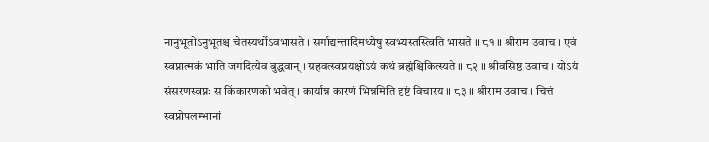नानुभूतोऽनुभूतश्च चेतस्यर्थोऽवभासते । सर्गाद्यन्तादिमध्येषु स्वभ्यस्तस्त्विति भासते ॥ ८१ ॥ श्रीराम उवाच । एवं स्वप्नात्मकं भाति जगदित्येव बुद्धवान् । ग्रहवत्स्वप्नयक्षोऽयं कथं ब्रह्मंश्चिकित्स्यते ॥ ८२ ॥ श्रीवसिष्ठ उवाच । योऽयं संसरणस्वप्नः स किंकारणको भवेत् । कार्यान्न कारणं भिन्नमिति दृष्टं विचारय ॥ ८३ ॥ श्रीराम उवाच । चित्तं स्वप्नोपलम्भानां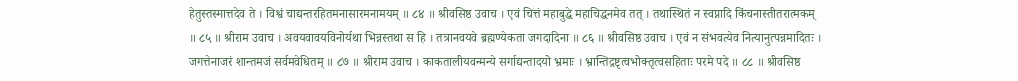हेतुस्तस्मात्तदेव ते । विश्वं चाद्यन्तरहितमनासारमनामयम् ॥ ८४ ॥ श्रीवसिष्ठ उवाच । एवं चित्तं महाबुद्धे महाचिद्धनमेव तत् । तथास्थितं न स्वप्नादि किंचनास्तीतरात्मकम् ॥ ८५ ॥ श्रीराम उवाच । अवयवावयविनोर्यथा भिन्नस्तथा स हि । तत्रानवयवे ब्रह्मण्येकता जगदादिना ॥ ८६ ॥ श्रीवसिष्ठ उवाच । एवं न संभवत्येव नित्यानुत्पन्नमादितः । जगत्तेनाजरं शान्तमजं सर्वमवेधितम् ॥ ८७ ॥ श्रीराम उवाच । काकतालीयवन्मन्ये सर्गाद्यन्तादयो भ्रमाः । भ्रान्तिद्रष्टृत्वभोक्तृत्वसहिताः परमे पदे ॥ ८८ ॥ श्रीवसिष्ठ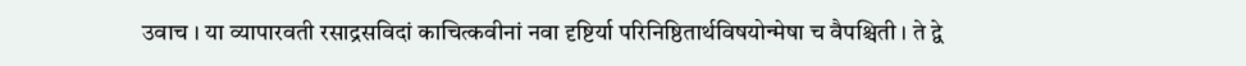उवाच । या व्यापारवती रसाद्रसविदां काचित्कवीनां नवा दृष्टिर्या परिनिष्ठितार्थविषयोन्मेषा च वैपश्चिती । ते द्वे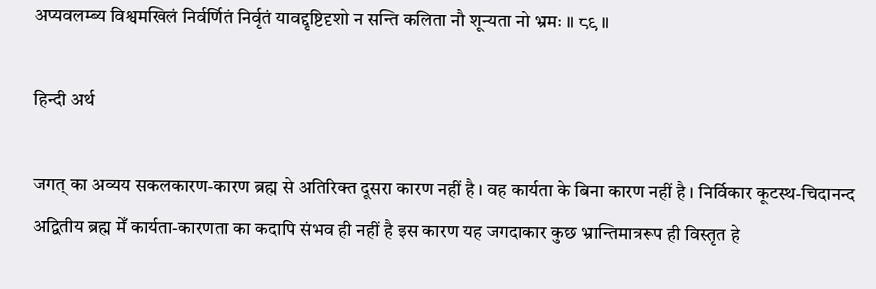अप्यवलम्ब्य विश्वमखिलं निर्वर्णितं निर्वृतं यावद्दृष्टिदृशो न सन्ति कलिता नौ शून्यता नो भ्रमः ॥ ८९ ॥

हिन्दी अर्थ

जगत्‌ का अव्यय सकलकारण-कारण ब्रह्म से अतिरिक्त दूसरा कारण नहीं है । वह कार्यता के बिना कारण नहीं है । निर्विकार कूटस्थ-चिदानन्द अद्वितीय ब्रह्म मेँ कार्यता-कारणता का कदापि संभव ही नहीं है इस कारण यह जगदाकार कुछ भ्रान्तिमात्ररूप ही विस्तृत हे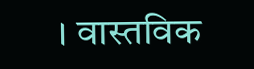। वास्तविक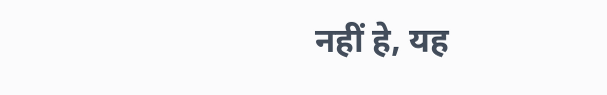नहीं हे, यह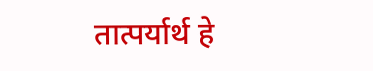तात्पर्यार्थ हे